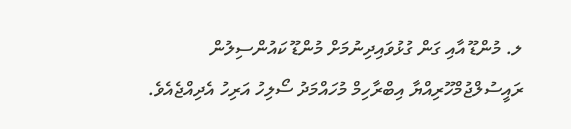ލ. މުންޑޫ އާއި ގަން ގުޅުވައިދިނުމަށް މުންޑޫ ކައުންސިލުން ރައީސުލްޖުމްހޫރިއްޔާ އިބްރާހިމް މުހައްމަދު ސޯލިހު އަރިހު އެދިއްޖެއެވެ.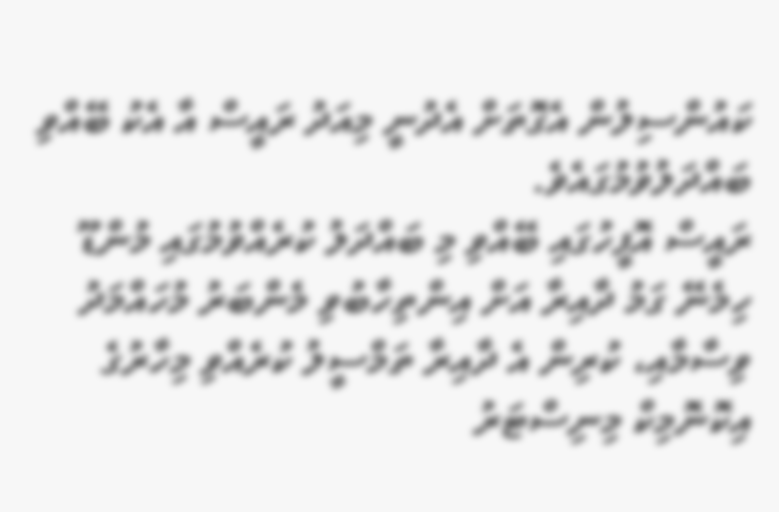ކައުންސިލުން އެގޮތަށް އެދުނީ މިއަދު ރައީސް އާ އެކު ބޭއްވި ބައްދަލުވުމުގައެވެ.
ރައީސް އޮފީހުގައި ބޭއްވި މި ބައްދަލު ކުރެއްވުމުގައި މުންޑޫ ހިމެނޭ ގަމު ދާއިރާ އަށް އިންތިހާބުވި މެންބަރު މުހައްމަދު ވިސާމާއި، ކުރިން އެ ދާއިރާ ތަމްސީލު ކުރެއްވި މިހާރުގެ އިކޮނޮމިކް މިނިސްޓަރު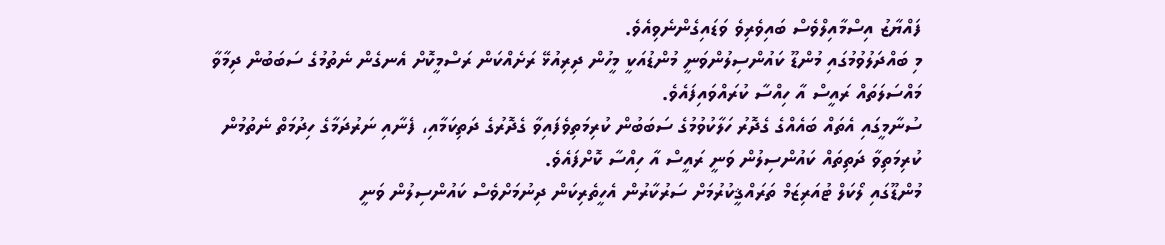ފައްޔާޒު އިސްމާއިލްވެސް ބައިވެރިވެ ވަޑައިގެންނެވިއެވެ.
މި ބައްދަލުވުމުގައި މުންޑޫ ކައުންސިލުންވަނީ މުންޑުއަކީ މީހުން ދިރިއުޅޭ ރަށެއްކަން ރަސްމީކޮށް އެނގެން ނެތުމުގެ ސަބަބުން ދިމާވާ މައްސަލަތައް ރައީސް އާ ހިއްސާ ކުރައްވައިފައެވެ.
ސުނާމީގައި އެތައް ބައެއްގެ ގެދޮރު ހަލާކުވުމުގެ ސަބަބުން ކުރިމަތިވެފައިވާ ގެދޮރުގެ ދަތިކަމާއި، ފެނާއި ނަރުދަމާގެ ހިދުމަތް ނެތުމުން ކުރިމަތިވާ ދަތިތައް ކައުންސިލުން ވަނީ ރައީސް އާ ހިއްސާ ކޮށްފައެވެ.
މުންޑޫގައި ލޯކަލް ޓުއަރިޒަމް ތަރައްޤީކުރުމަށް ސަރުކާރުން އެހީތެރިކަން ދިނުމަށްވެސް ކައުންސިލުން ވަނީ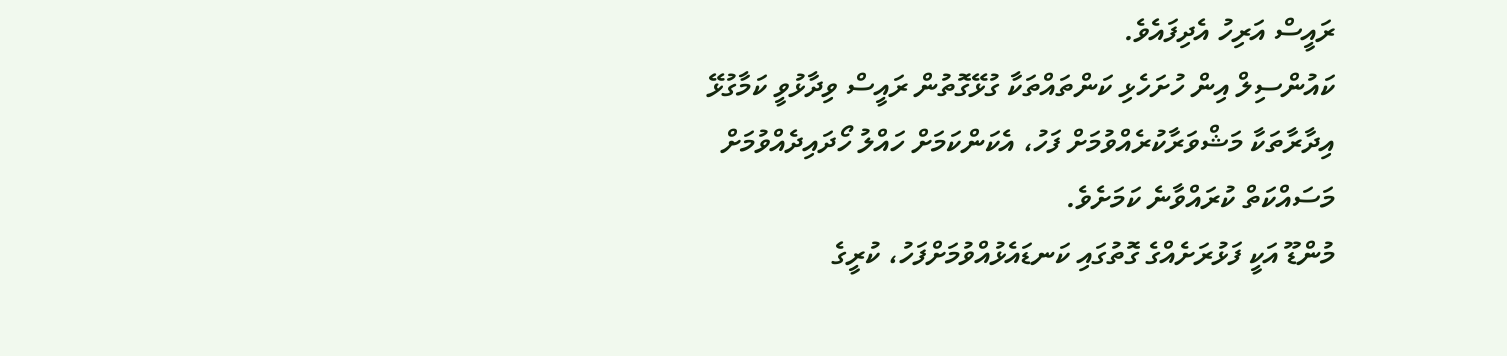ރައީސް އަރިހު އެދިފައެވެ.
ކައުންސިލް އިން ހުށަހެޅި ކަންތައްތަކާ ގުޅޭގޮތުން ރައީސް ވިދާޅުވީ ކަމާގުޅޭ އިދާރާތަކާ މަޝްވަރާކުރެއްވުމަށް ފަހު، އެކަންކަމަށް ހައްލު ހޯދައިދެއްވުމަށް މަސައްކަތް ކުރައްވާނެ ކަމަށެވެ.
މުންޑޫ އަކީ ފަޅުރަށެއްގެ ގޮތުގައި ކަނޑައެޅުއްވުމަށްފަހު، ކުރީގެ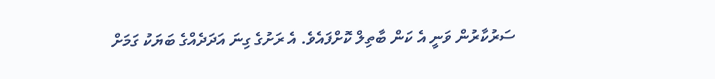ސަރުކާރުން ވަނީ އެ ކަން ބާތިލް ކޮށްފައެވެ. އެ ރަށުގެ ގިނަ އަދަދެއްގެ ބަޔަކު ގަމަށް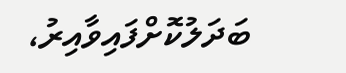ބަދަލުކޮށްފައިވާއިރު،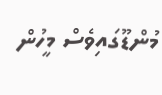މުންޑޫގައިވެސް މީހުން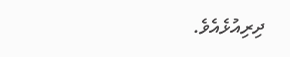ދިރިއުޅެއެވެ.